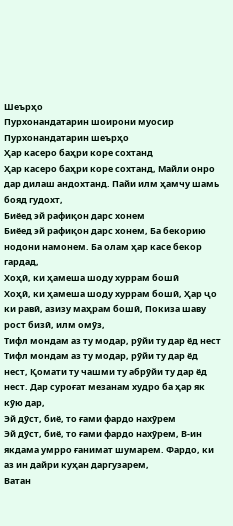Шеърҳо
Пурхонандатарин шоирони муосир
Пурхонандатарин шеърҳо
Ҳар касеро баҳри коре сохтанд
Ҳар касеро баҳри коре сохтанд, Майли онро дар дилаш андохтанд. Пайи илм ҳамчу шамь бояд гудохт,
Биёед эй рафиқон дарс хонем
Биёед эй рафиқон дарс хонем, Ба бекорию нодони намонем. Ба олам ҳар касе бекор гардад,
Хоҳӣ, ки ҳамеша шоду хуррам бошӣ
Хоҳӣ, ки ҳамеша шоду хуррам бошӣ, Ҳар ҷо ки равӣ, азизу маҳрам бошӣ, Покиза шаву рост бизӣ, илм омӯз,
Тифл мондам аз ту модар, рӯйи ту дар ёд нест
Тифл мондам аз ту модар, рӯйи ту дар ёд нест, Қомати ту чашми ту абрӯйи ту дар ёд нест. Дар суроғат мезанам худро ба ҳар як кӯю дар,
Эй дӯст, биё, то ғами фардо нахӯрем
Эй дӯст, биё, то ғами фардо нахӯрем, В-ин якдама умрро ғанимат шумарем. Фардо, ки аз ин дайри куҳан даргузарем,
Ватан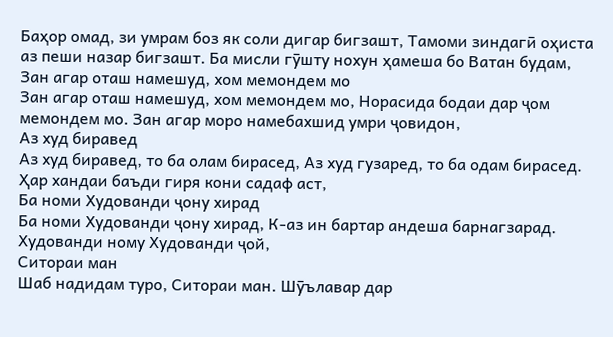Баҳор омад, зи умрам боз як соли дигар бигзашт, Тамоми зиндагӣ оҳиста аз пеши назар бигзашт. Ба мисли гӯшту нохун ҳамеша бо Ватан будам,
Зан агар оташ намешуд, хом мемондем мо
Зан агар оташ намешуд, хом мемондем мо, Норасида бодаи дар ҷом мемондем мо. Зан агар моро намебахшид умри ҷовидон,
Аз худ биравед
Аз худ биравед, то ба олам бирасед, Аз худ гузаред, то ба одам бирасед. Ҳар хандаи баъди гиря кони садаф аст,
Ба номи Худованди ҷону хирад
Ба номи Худованди ҷону хирад, К-аз ин бартар андеша барнагзарад. Худованди ному Худованди ҷой,
Ситораи ман
Шаб надидам туро, Ситораи ман. Шӯълавар дар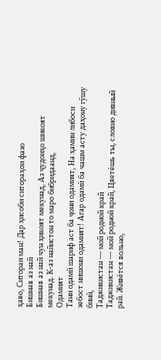ҳаво, Ситораи ман! Дар ҳисоби ситораҳои фазо
Бишнав аз най
Бишнав аз най чун ҳикоят мекунад, Аз ҷудоиҳо шикоят мекунад. К-аз найистон то маро бибридаанд,
Одамият
Тани одамӣ шариф аст ба ҷони одамият, На ҳамин либоси зебост нишони одамият! Агар одамӣ ба чашм асту даҳону гӯшу бинӣ,
Таджикистан — мой родной край
Таджикистан — мой родной край, Цветёшь ты, словно дивный рай. Живётся вольно,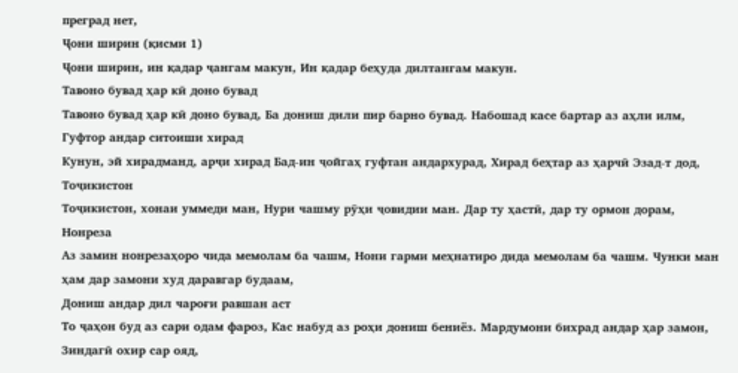преград нет,
Ҷони ширин (қисми 1)
Ҷони ширин, ин қадар ҷангам макун, Ин қадар беҳуда дилтангам макун.
Тавоно бувад ҳар кӣ доно бувад
Тавоно бувад ҳар кӣ доно бувад, Ба дониш дили пир барно бувад. Набошад касе бартар аз аҳли илм,
Гуфтор андар ситоиши хирад
Кунун, эй хирадманд, арҷи хирад Бад-ин ҷойгаҳ гуфтан андархурад, Хирад беҳтар аз ҳарчӣ Эзад-т дод,
Тоҷикистон
Тоҷикистон, хонаи уммеди ман, Нури чашму рӯҳи ҷовидии ман. Дар ту ҳастӣ, дар ту ормон дорам,
Нонреза
Аз замин нонрезаҳоро чида мемолам ба чашм, Нони гарми меҳнатиро дида мемолам ба чашм. Чунки ман ҳам дар замони худ даравгар будаам,
Дониш андар дил чароғи равшан аст
То ҷаҳон буд аз сари одам фароз, Кас набуд аз роҳи дониш бениёз. Мардумони бихрад андар ҳар замон,
Зиндагӣ охир сар ояд,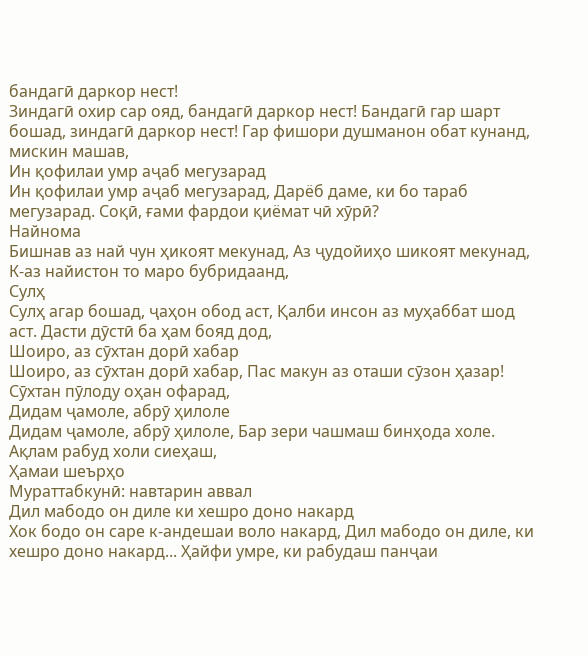бандагӣ даркор нест!
Зиндагӣ охир сар ояд, бандагӣ даркор нест! Бандагӣ гар шарт бошад, зиндагӣ даркор нест! Гар фишори душманон обат кунанд, мискин машав,
Ин қофилаи умр аҷаб мегузарад
Ин қофилаи умр аҷаб мегузарад, Дарёб даме, ки бо тараб мегузарад. Соқӣ, ғами фардои қиёмат чӣ хӯрӣ?
Найнома
Бишнав аз най чун ҳикоят мекунад, Аз ҷудойиҳо шикоят мекунад, К-аз найистон то маро бубридаанд,
Сулҳ
Сулҳ агар бошад, ҷаҳон обод аст, Қалби инсон аз муҳаббат шод аст. Дасти дӯстӣ ба ҳам бояд дод,
Шоиро, аз сӯхтан дорӣ хабар
Шоиро, аз сӯхтан дорӣ хабар, Пас макун аз оташи сӯзон ҳазар! Сӯхтан пӯлоду оҳан офарад,
Дидам ҷамоле, абрӯ ҳилоле
Дидам ҷамоле, абрӯ ҳилоле, Бар зери чашмаш бинҳода холе. Ақлам рабуд холи сиеҳаш,
Ҳамаи шеърҳо
Мураттабкунӣ: навтарин аввал
Дил мабодо он диле ки хешро доно накард
Хок бодо он саре к-андешаи воло накард, Дил мабодо он диле, ки хешро доно накард... Ҳайфи умре, ки рабудаш панҷаи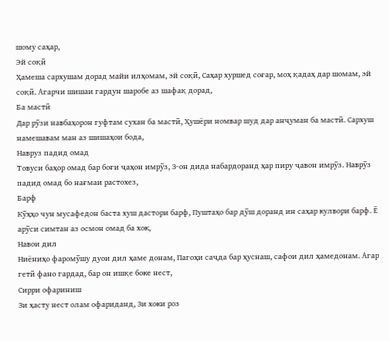шому саҳар,
Эй соқӣ
Ҳамеша сархушам дорад майи илҳомам, эй соқӣ, Саҳар хуршед соғар, моҳ қадаҳ дар шомам, эй соқӣ. Агарчи шишаи гардун шаробе аз шафақ дорад,
Ба мастӣ
Дар рӯзи навбаҳорон гуфтам сухан ба мастӣ, Ҳушёри номвар шуд дар анҷуман ба мастӣ. Сархуш намешавам ман аз шишаҳои бода,
Навруз падид омад
Товуси баҳор омад бар боғи ҷаҳон имрӯз, З-он дида набардоранд ҳар пиру ҷавон имрӯз. Наврӯз падид омад бо нағмаи растохез,
Барф
Кӯҳҳо чун мусафедон баста хуш дастори барф, Пуштаҳо бар дӯш доранд ин саҳар кулвори барф. Ё арӯси симтан аз осмон омад ба хок,
Навои дил
Ниёниҳо фаромӯшу дуои дил ҳаме донам, Пагоҳи саҷда бар ҳуснаш, сафои дил ҳамедонам. Агар гетӣ фано гардад, бар он ишқе боке нест,
Сирри офариниш
Зи ҳасту нест олам офариданд, Зи хоки роз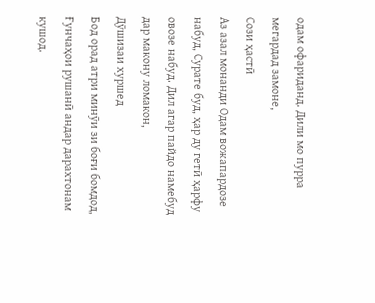одам офариданд. Дили мо пурра мегардад замоне,
Сози ҳастӣ
Аз азал монанди Одам вожапардозе набуд, Сурате буд, ҳар ду гетӣ ҳарфу овозе набуд. Дил агар пайдо намебуд дар макону ломакон,
Дӯшизаи хуршед
Бод орад атри минӯи зи боғи бомдод, Ғунчаҳои рушанӣ андар дарахтонам кушод.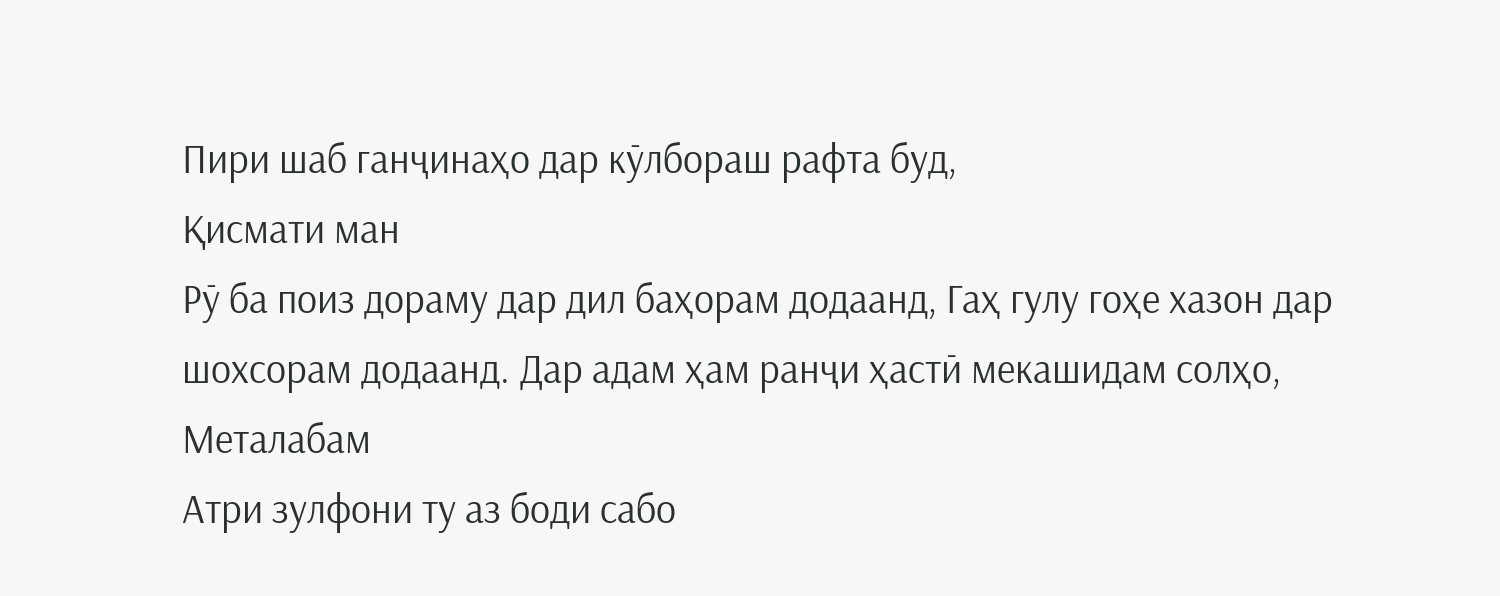Пири шаб ганҷинаҳо дар кӯлбораш рафта буд,
Қисмати ман
Рӯ ба поиз дораму дар дил баҳорам додаанд, Гаҳ гулу гоҳе хазон дар шохсорам додаанд. Дар адам ҳам ранҷи ҳастӣ мекашидам солҳо,
Металабам
Атри зулфони ту аз боди сабо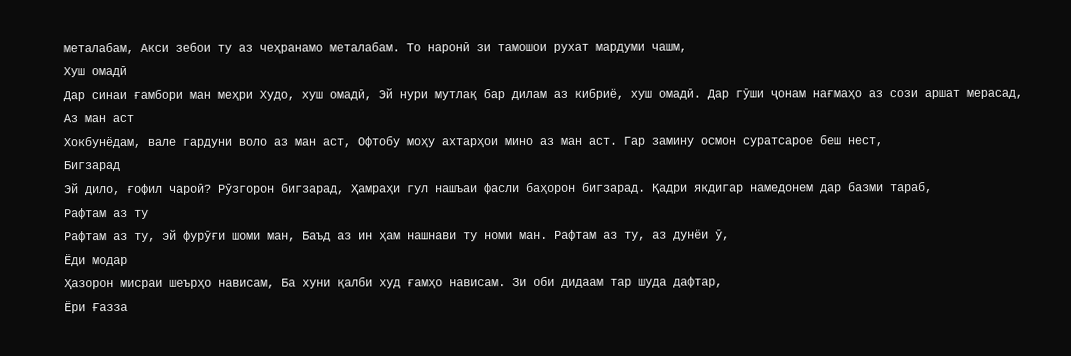металабам, Акси зебои ту аз чеҳранамо металабам. То наронӣ зи тамошои рухат мардуми чашм,
Хуш омадӣ
Дар синаи ғамбори ман меҳри Худо, хуш омадӣ, Эй нури мутлақ бар дилам аз кибриё, хуш омадӣ. Дар гӯши ҷонам нағмаҳо аз сози аршат мерасад,
Аз ман аст
Хокбунёдам, вале гардуни воло аз ман аст, Офтобу моҳу ахтарҳои мино аз ман аст. Гар замину осмон суратсарое беш нест,
Бигзарад
Эй дило, ғофил чароӣ? Рӯзгорон бигзарад, Ҳамраҳи гул нашъаи фасли баҳорон бигзарад. Қадри якдигар намедонем дар базми тараб,
Рафтам аз ту
Рафтам аз ту, эй фурӯғи шоми ман, Баъд аз ин ҳам нашнави ту номи ман. Рафтам аз ту, аз дунёи ӯ,
Ёди модар
Ҳазорон мисраи шеърҳо нависам, Ба хуни қалби худ ғамҳо нависам. Зи оби дидаам тар шуда дафтар,
Ёри Ғазза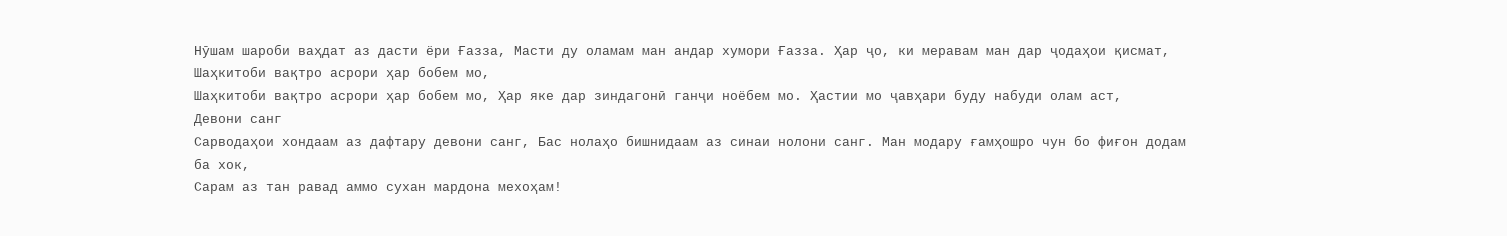Нӯшам шароби ваҳдат аз дасти ёри Ғазза, Масти ду оламам ман андар хумори Ғазза. Ҳар ҷо, ки меравам ман дар ҷодаҳои қисмат,
Шаҳкитоби вақтро асрори ҳар бобем мо,
Шаҳкитоби вақтро асрори ҳар бобем мо, Ҳар яке дар зиндагонӣ ганҷи ноёбем мо. Ҳастии мо ҷавҳари буду набуди олам аст,
Девони санг
Сарводаҳои хондаам аз дафтару девони санг, Бас нолаҳо бишнидаам аз синаи нолони санг. Ман модару ғамҳошро чун бо фиғон додам ба хок,
Сарам аз тан равад аммо сухан мардона мехоҳам!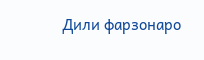Дили фарзонаро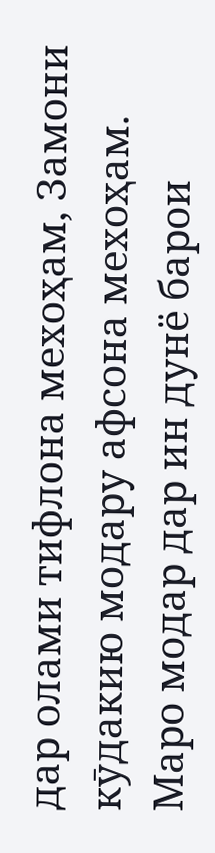дар олами тифлона мехоҳам, Замони кӯдакию модару афсона мехоҳам. Маро модар дар ин дунё барои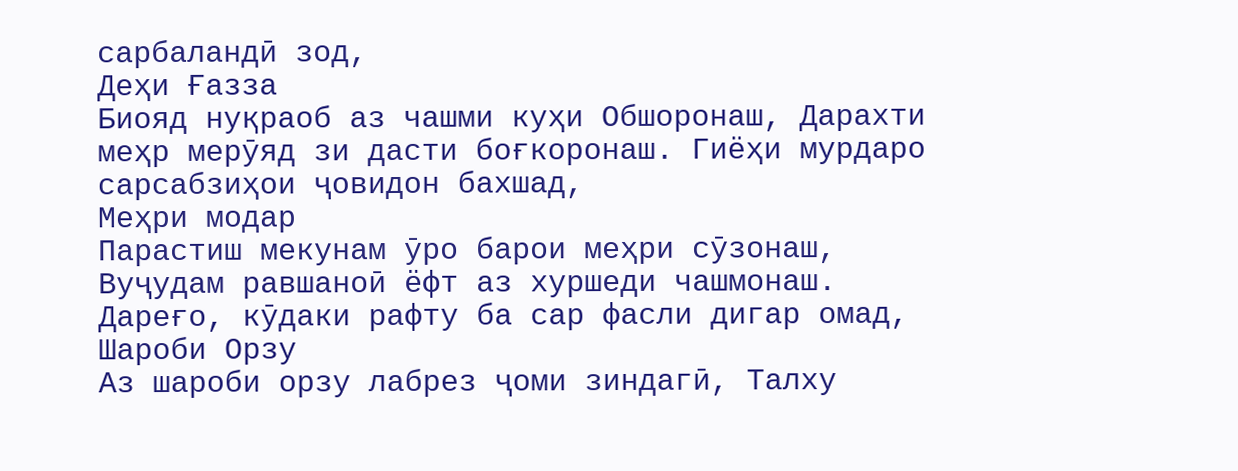сарбаландӣ зод,
Деҳи Ғазза
Биояд нуқраоб аз чашми куҳи Обшоронаш, Дарахти меҳр мерӯяд зи дасти боғкоронаш. Гиëҳи мурдаро сарсабзиҳои ҷовидон бахшад,
Меҳри модар
Парастиш мекунам ӯро барои меҳри сӯзонаш, Вуҷудам равшаноӣ ёфт аз хуршеди чашмонаш. Дареғо, кӯдаки рафту ба сар фасли дигар омад,
Шароби Орзу
Аз шароби орзу лабрез ҷоми зиндагӣ, Талху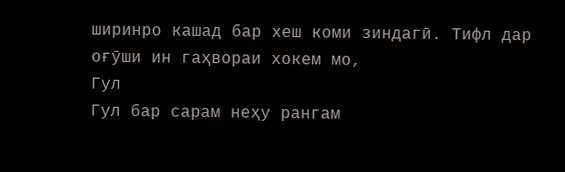ширинро кашад бар хеш коми зиндагӣ. Тифл дар оғӯши ин гаҳвораи хокем мо,
Гул
Гул бар сарам неҳу рангам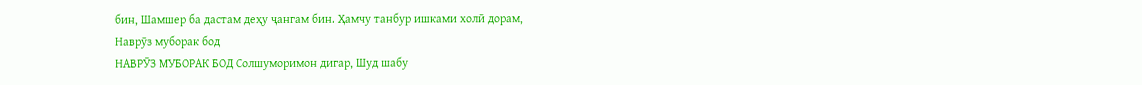бин, Шамшер ба дастам деҳу ҷангам бин. Ҳамчу танбур ишками холӣ дорам,
Наврӯз муборак бод
НАВРӮЗ МУБОРАК БОД Солшуморимон дигар, Шуд шабу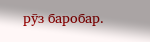рӯз баробар.